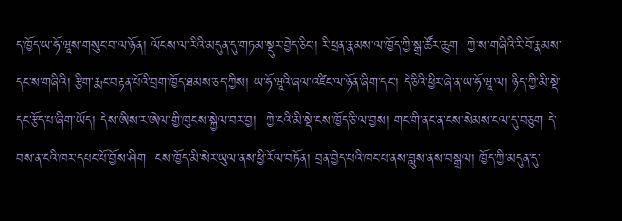ད་ཁྱོད་ཡ་ཧོ་ཝཱས་གསུང་བ་ལ་ཉོན། ལོངས་ལ་རིའི་མདུན་དུ་གཏམ་སྡུར་བྱེད་ཅིང་། རི་ཕྲན་རྣམས་ལ་ཁྱོད་ཀྱི་སྒྲ་ཚོར་ཆུག  ཀྱེ་ས་གཞིའི་རི་བོ་རྣམས་དང་ས་གཞིའི། རྩིག་རྨང་བརྟན་པོའི་བྲག་ཁྱོད་ཐམས་ཅད་ཀྱིས། ཡ་ཧོ་ཝཱའི་ཞལ་འཛིང་ལ་ཉོན་ཞིག་དང་། དེ་ཅིའི་ཕྱིར་ཞེ་ན་ཡ་ཧོ་ཝཱ་ལ། ཉིད་ཀྱི་མི་སྡེ་དང་རྩོད་པ་ཞིག་ཡོད། དེས་ཨིས་ར་ཨེལ་གྱི་ཁུངས་སྐྱེལ་བར་བྱ།  ཀྱེ་ངའི་མི་སྡེ་ངས་ཁྱོད་ཅི་ལ་བྱས། གང་གི་ནང་ན་ངས་སེམས་ངལ་དུ་བཅུག དེ་བས་ན་ངའི་ཁར་དཔང་པོ་བྱོས་ཤིག  ངས་ཁྱོད་མི་སེར་ཡུལ་ནས་ཕྱི་རོལ་བཏོན། བྲན་བྱེད་པའི་ཁང་པ་ནས་བླུས་ནས་བསྒྲལ། ཁྱོད་ཀྱི་མདུན་དུ་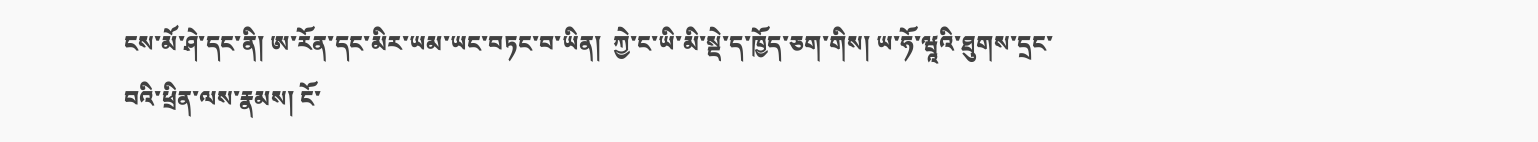ངས་མོ་ཤེ་དང་ནི། ཨ་རོན་དང་མིར་ཡམ་ཡང་བཏང་བ་ཡིན།  ཀྱེ་ང་ཡི་མི་སྡེ་ད་ཁྱོད་ཅག་གིས། ཡ་ཧོ་ཝཱའི་ཐུགས་དྲང་བའི་ཕྲིན་ལས་རྣམས། ངོ་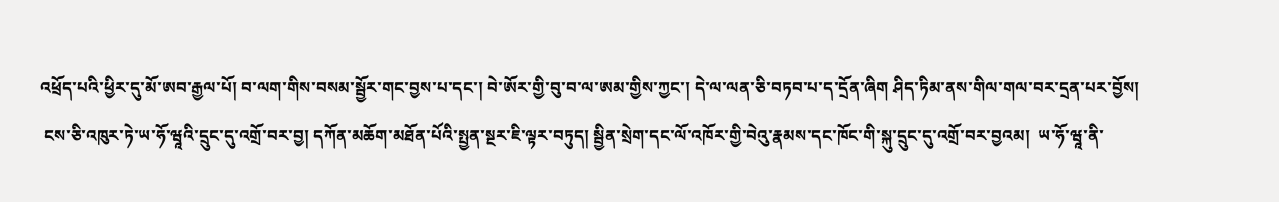འཕྲོད་པའི་ཕྱིར་དུ་མོ་ཨབ་རྒྱལ་པོ། བ་ལག་གིས་བསམ་སྦྱོར་གང་བྱས་པ་དང་། བེ་ཨོར་གྱི་བུ་བ་ལ་ཨམ་གྱིས་ཀྱང་། དེ་ལ་ལན་ཅི་བཏབ་པ་ད་དྲོན་ཞིག ཤིད་ཏིམ་ནས་གིལ་གལ་བར་དྲན་པར་བྱོས།
 ངས་ཅི་འཁུར་ཏེ་ཡ་ཧོ་ཝཱའི་དྲུང་དུ་འགྲོ་བར་བྱ། དཀོན་མཆོག་མཐོན་པོའི་སྤྱན་སྔར་ཇི་ལྟར་བཏུད། སྦྱིན་སྲེག་དང་ལོ་འཁོར་གྱི་བེའུ་རྣམས་དང་ཁོང་གི་སྐུ་དྲུང་དུ་འགྲོ་བར་བྱའམ།  ཡ་ཧོ་ཝཱ་ནི་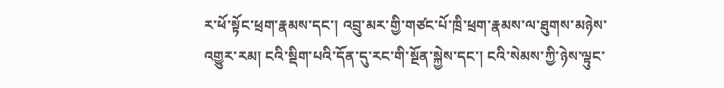ར་ཕོ་སྟོང་ཕྲག་རྣམས་དང་། འབྲུ་མར་གྱི་གཙང་པོ་ཁྲི་ཕྲག་རྣམས་ལ་ཐུགས་མཉེས་འགྱུར་རམ། ངའི་སྡིག་པའི་དོན་དུ་རང་གི་སྔོན་སྐྱེས་དང་། ངའི་སེམས་ཀྱི་ཉེས་ལྟུང་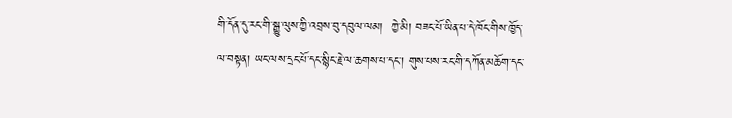གི་དོན་དུ་རང་གི་སྒྱུ་ལུས་ཀྱི་འབྲས་བུ་དབུལ་ལམ།  ཀྱེ་མི། བཟང་པོ་ཡིན་པ་དེ་ཁོང་གིས་ཁྱོད་ལ་བསྟན། ཡང་ལས་དྲང་པོ་དང་སྙིང་རྗེ་ལ་ཆགས་པ་དང་། གུས་པས་རང་གི་དཀོན་མཆོག་དང་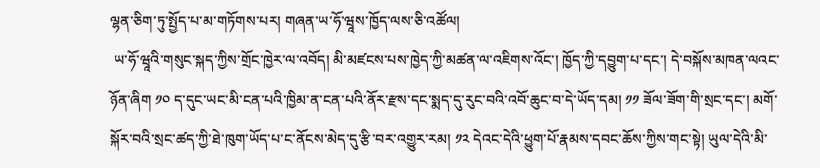ལྷན་ཅིག་ཏུ་སྤྱོད་པ་མ་གཏོགས་པར། གཞན་ཡ་ཧོ་ཝཱས་ཁྱོད་ལས་ཅི་འཚོལ།
 ཡ་ཧོ་ཝཱའི་གསུང་སྐད་ཀྱིས་གྲོང་ཁྱེར་ལ་འབོད། མི་མཛངས་པས་ཁྱེད་ཀྱི་མཚན་ལ་འཇིགས་འོང་། ཁྱོད་ཀྱི་དབྱུག་པ་དང་། དེ་བསྐོས་མཁན་ལའང་ཉོན་ཞིག ༡༠ ད་དུང་ཡང་མི་ངན་པའི་ཁྱིམ་ན་ངན་པའི་ནོར་རྫས་དང་སྨད་དུ་རུང་བའི་འབོ་ཆུང་བ་དེ་ཡོད་དམ། ༡༡ ཟོལ་ཟོག་གི་སྲང་དང་། མགོ་སྐོར་བའི་སྲང་ཚད་ཀྱི་ཐེ་ཁུག་ཡོད་པ་ང་ནོངས་མེད་དུ་རྩི་བར་འགྱུར་རམ། ༡༢ དེའང་དེའི་ཕྱུག་པོ་རྣམས་དབང་ཆོས་ཀྱིས་གང་སྟེ། ཡུལ་དེའི་མི་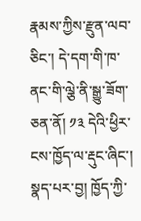རྣམས་ཀྱིས་རྫུན་ལབ་ཅིང་། དེ་དག་གི་ཁ་ནང་གི་ལྕེ་ནི་སྒྱུ་ཟོག་ཅན་ནོ། ༡༣ དེའི་ཕྱིར་ངས་ཁྱོད་ལ་རྡུང་ཞིང་། སྣད་པར་བྱ། ཁྱོད་ཀྱི་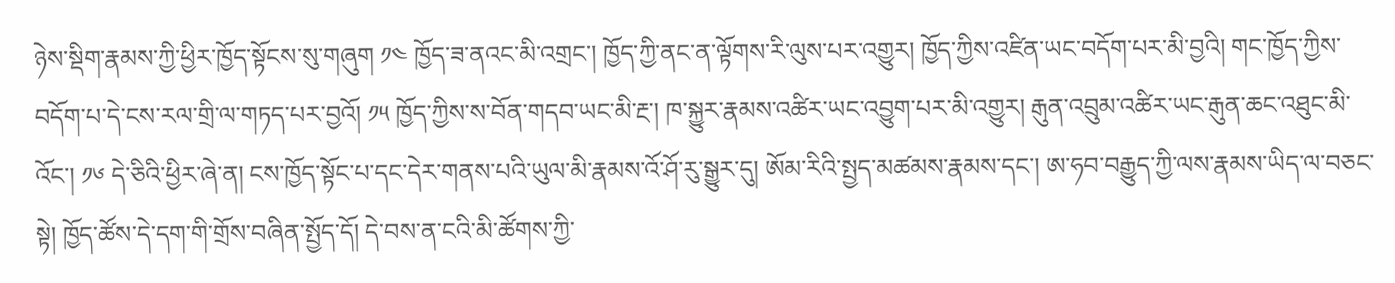ཉེས་སྡིག་རྣམས་ཀྱི་ཕྱིར་ཁྱོད་སྟོངས་སུ་གཞུག ༡༤ ཁྱོད་ཟ་ནའང་མི་འགྲང་། ཁྱོད་ཀྱི་ནང་ན་ལྟོགས་རི་ལུས་པར་འགྱུར། ཁྱོད་ཀྱིས་འཛིན་ཡང་བདོག་པར་མི་བྱའི། གང་ཁྱོད་ཀྱིས་བདོག་པ་དེ་ངས་རལ་གྲི་ལ་གཏད་པར་བྱའོ། ༡༥ ཁྱོད་ཀྱིས་ས་བོན་གདབ་ཡང་མི་རྔ་། ཁ་སྐྱུར་རྣམས་འཚིར་ཡང་འབྱུག་པར་མི་འགྱུར། རྒུན་འབྲུམ་འཚིར་ཡང་རྒུན་ཆང་འཐུང་མི་འོང་། ༡༦ དེ་ཅིའི་ཕྱིར་ཞེ་ན། ངས་ཁྱོད་སྟོང་པ་དང་དེར་གནས་པའི་ཡུལ་མི་རྣམས་འོ་ཤོ་རུ་སྒྱུར་དུ། ཨོམ་རིའི་སྤྱད་མཚམས་རྣམས་དང་། ཨ་ཧབ་བརྒྱུད་ཀྱི་ལས་རྣམས་ཡིད་ལ་བཅང་སྟེ། ཁྱོད་ཚོས་དེ་དག་གི་གྲོས་བཞིན་སྤྱོད་དོ། དེ་བས་ན་ངའི་མི་ཚོགས་ཀྱི་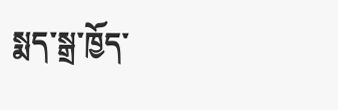སྨད་སྒྲ་ཁྱོད་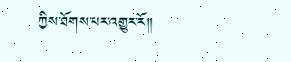ཀྱིས་ཐོགས་པར་འགྱུར་རོ༎